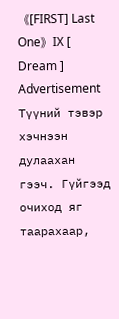《[FIRST] Last One》IX [ Dream ]
Advertisement
Түүний тэвэр хэчнээн дулаахан гээч. Гүйгээд очиход яг таарахаар,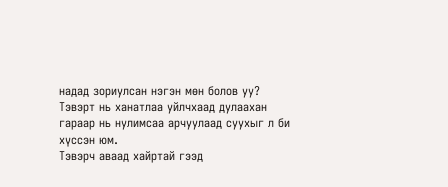надад зориулсан нэгэн мөн болов уу?
Тэвэрт нь ханатлаа уйлчхаад дулаахан гараар нь нулимсаа арчуулаад суухыг л би хүссэн юм.
Тэвэрч аваад хайртай гээд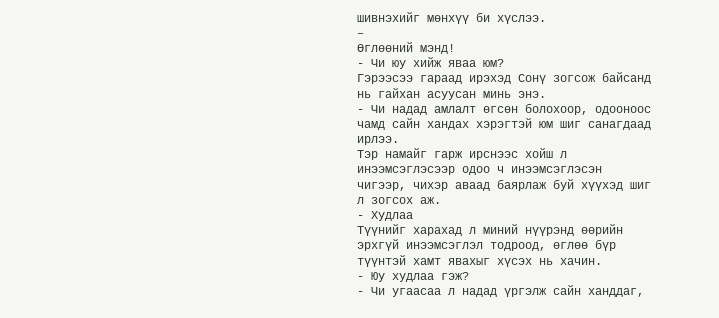шивнэхийг мөнхүү би хүслээ.
–
Өглөөний мэнд!
- Чи юу хийж яваа юм?
Гэрээсээ гараад ирэхэд Сонү зогсож байсанд нь гайхан асуусан минь энэ.
- Чи надад амлалт өгсөн болохоор, одооноос чамд сайн хандах хэрэгтэй юм шиг санагдаад ирлээ.
Тэр намайг гарж ирснээс хойш л инээмсэглэсээр одоо ч инээмсэглэсэн чигээр, чихэр аваад баярлаж буй хүүхэд шиг л зогсох аж.
- Худлаа
Түүнийг харахад л миний нүүрэнд өөрийн эрхгүй инээмсэглэл тодроод, өглөө бүр түүнтэй хамт явахыг хүсэх нь хачин.
- Юу худлаа гэж?
- Чи угаасаа л надад үргэлж сайн ханддаг,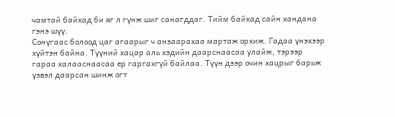чамтай байхад би яг л гүнж шиг санагддаг. Тийм байхад сайн хандана гэнэ шүү.
Сонүгаас болоод цаг агаарыг ч анзаарахаа мартаж орхиж. Гадаа үнэхээр хүйтэн байна. Түүний хацар аль хэдийн даарснаасаа улайж, тэрээр гараа халааснаасаа ер гаргахгүй байлаа. Түүн дээр очин хацрыг барьж үзвэл даарсан шинж огт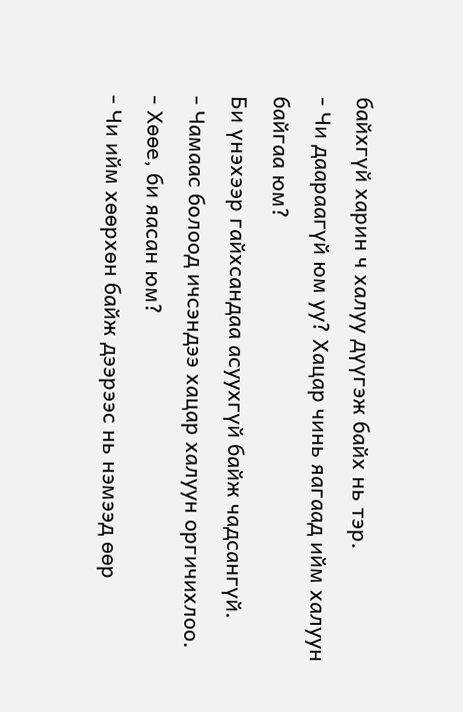байхгүй харин ч халуу дүүгэж байх нь тэр.
- Чи даараагүй юм уу? Хацар чинь яагаад ийм халуун байгаа юм?
Би үнэхээр гайхсандаа асуухгүй байж чадсангүй.
- Чамаас болоод ичсэндээ хацар халуун оргичихлоо.
- Хөөе, би яасан юм?
- Чи ийм хөөрхөн байж дээрээс нь нэмээд өөр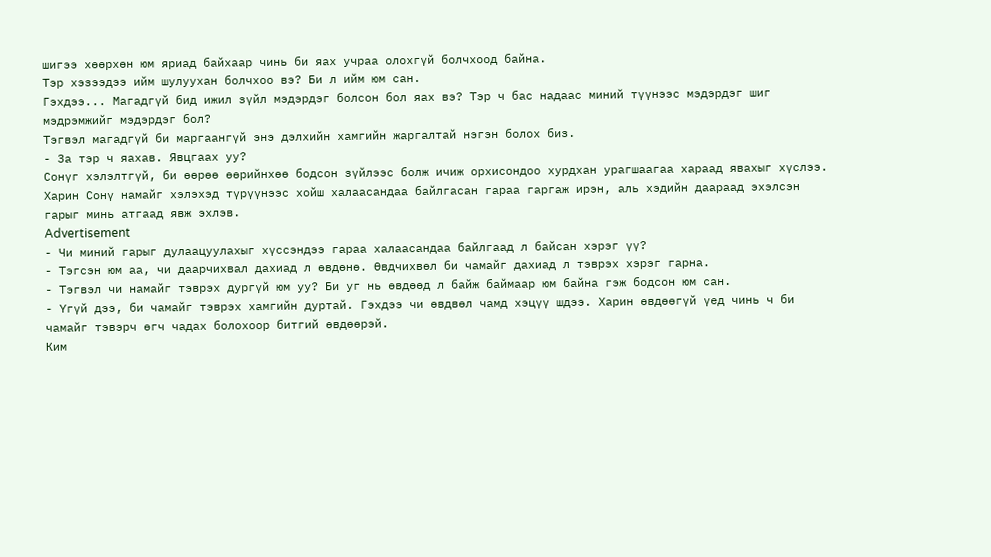шигээ хөөрхөн юм яриад байхаар чинь би яах учраа олохгүй болчхоод байна.
Тэр хэзээдээ ийм шулуухан болчхоо вэ? Би л ийм юм сан.
Гэхдээ... Магадгүй бид ижил зүйл мэдэрдэг болсон бол яах вэ? Тэр ч бас надаас миний түүнээс мэдэрдэг шиг мэдрэмжийг мэдэрдэг бол?
Тэгвэл магадгүй би маргаангүй энэ дэлхийн хамгийн жаргалтай нэгэн болох биз.
- За тэр ч яахав. Явцгаах уу?
Сонүг хэлэлтгүй, би өөрөө өөрийнхөө бодсон зүйлээс болж ичиж орхисондоо хурдхан урагшаагаа хараад явахыг хүслээ.
Харин Сонү намайг хэлэхэд түрүүнээс хойш халаасандаа байлгасан гараа гаргаж ирэн, аль хэдийн даараад эхэлсэн гарыг минь атгаад явж эхлэв.
Advertisement
- Чи миний гарыг дулаацуулахыг хүссэндээ гараа халаасандаа байлгаад л байсан хэрэг үү?
- Тэгсэн юм аа, чи даарчихвал дахиад л өвдөнө. Өвдчихвөл би чамайг дахиад л тэврэх хэрэг гарна.
- Тэгвэл чи намайг тэврэх дургүй юм уу? Би уг нь өвдөөд л байж баймаар юм байна гэж бодсон юм сан.
- Үгүй дээ, би чамайг тэврэх хамгийн дуртай. Гэхдээ чи өвдвөл чамд хэцүү шдээ. Харин өвдөөгүй үед чинь ч би чамайг тэвэрч өгч чадах болохоор битгий өвдөөрэй.
Ким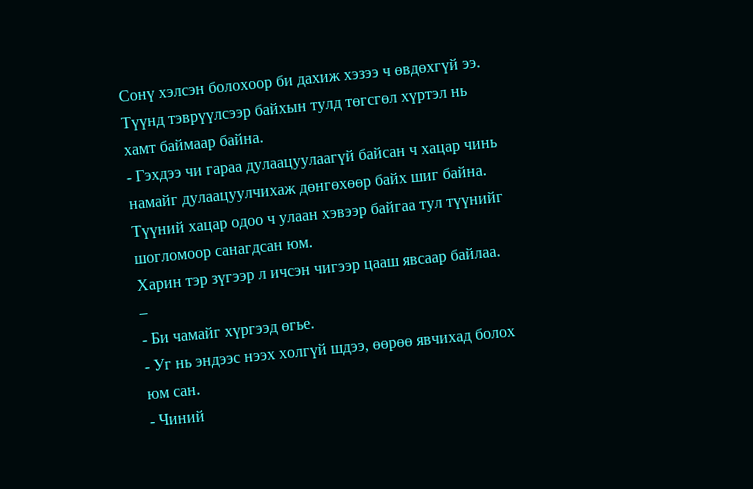Сонү хэлсэн болохоор би дахиж хэзээ ч өвдөхгүй ээ. Түүнд тэврүүлсээр байхын тулд төгсгөл хүртэл нь хамт баймаар байна.
- Гэхдээ чи гараа дулаацуулаагүй байсан ч хацар чинь намайг дулаацуулчихаж дөнгөхөөр байх шиг байна.
Түүний хацар одоо ч улаан хэвээр байгаа тул түүнийг шогломоор санагдсан юм.
Харин тэр зүгээр л ичсэн чигээр цааш явсаар байлаа.
–
- Би чамайг хүргээд өгье.
- Уг нь эндээс нээх холгүй шдээ, өөрөө явчихад болох юм сан.
- Чиний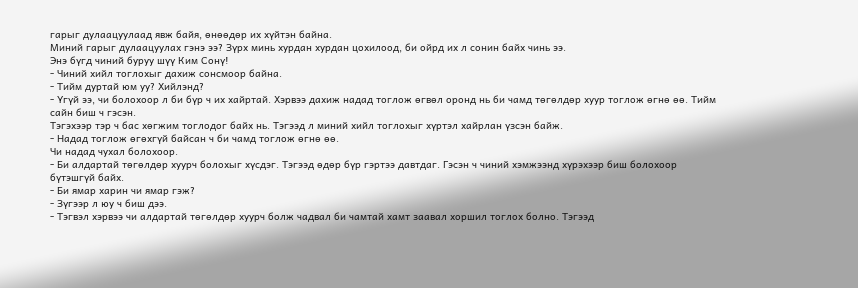гарыг дулаацуулаад явж байя, өнөөдөр их хүйтэн байна.
Миний гарыг дулаацуулах гэнэ ээ? Зүрх минь хурдан хурдан цохилоод, би ойрд их л сонин байх чинь ээ.
Энэ бүгд чиний буруу шүү Ким Сонү!
- Чиний хийл тоглохыг дахиж сонсмоор байна.
- Тийм дуртай юм уу? Хийлэнд?
- Үгүй ээ, чи болохоор л би бүр ч их хайртай. Хэрвээ дахиж надад тоглож өгвөл оронд нь би чамд төгөлдөр хуур тоглож өгнө өө. Тийм сайн биш ч гэсэн.
Тэгэхээр тэр ч бас хөгжим тоглодог байх нь. Тэгээд л миний хийл тоглохыг хүртэл хайрлан үзсэн байж.
- Надад тоглож өгөхгүй байсан ч би чамд тоглож өгнө өө.
Чи надад чухал болохоор.
- Би алдартай төгөлдөр хуурч болохыг хүсдэг. Тэгээд өдөр бүр гэртээ давтдаг. Гэсэн ч чиний хэмжээнд хүрэхээр биш болохоор бүтэшгүй байх.
- Би ямар харин чи ямар гэж?
- Зүгээр л юу ч биш дээ.
- Тэгвэл хэрвээ чи алдартай төгөлдөр хуурч болж чадвал би чамтай хамт заавал хоршил тоглох болно. Тэгээд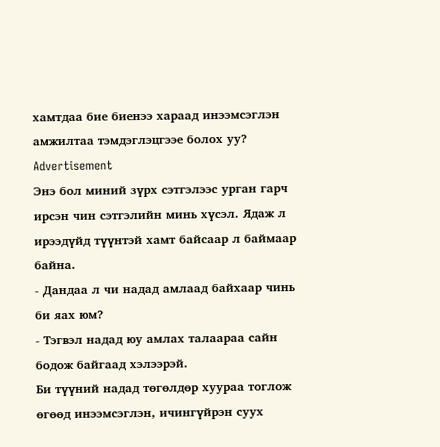хамтдаа бие биенээ хараад инээмсэглэн амжилтаа тэмдэглэцгээе болох уу?
Advertisement
Энэ бол миний зүрх сэтгэлээс урган гарч ирсэн чин сэтгэлийн минь хүсэл. Ядаж л ирээдүйд түүнтэй хамт байсаар л баймаар байна.
- Дандаа л чи надад амлаад байхаар чинь би яах юм?
- Тэгвэл надад юу амлах талаараа сайн бодож байгаад хэлээрэй.
Би түүний надад төгөлдөр хуураа тоглож өгөөд инээмсэглэн, ичингүйрэн суух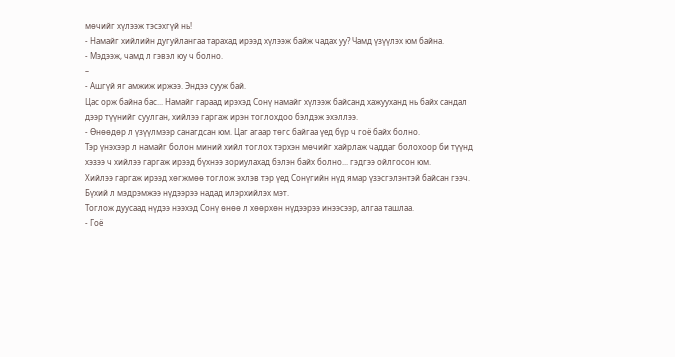мөчийг хүлээж тэсэхгүй нь!
- Намайг хийлийн дугуйлангаа тарахад ирээд хүлээж байж чадах уу? Чамд үзүүлэх юм байна.
- Мэдээж, чамд л гэвэл юу ч болно.
–
- Ашгүй яг амжиж иржээ. Эндээ сууж бай.
Цас орж байна бас... Намайг гараад ирэхэд Сонү намайг хүлээж байсанд хажууханд нь байх сандал дээр түүнийг суулган, хийлээ гаргаж ирэн тоглохдоо бэлдэж эхэллээ.
- Өнөөдөр л үзүүлмээр санагдсан юм. Цаг агаар төгс байгаа үед бүр ч гоё байх болно.
Тэр үнэхээр л намайг болон миний хийл тоглох тэрхэн мөчийг хайрлаж чаддаг болохоор би түүнд хэзээ ч хийлээ гаргаж ирээд бүхнээ зориулахад бэлэн байх болно... гэдгээ ойлгосон юм.
Хийлээ гаргаж ирээд хөгжмөө тоглож эхлэв тэр үед Сонүгийн нүд ямар үзэсгэлэнтэй байсан гээч.
Бүхий л мэдрэмжээ нүдээрээ надад илэрхийлэх мэт.
Тоглож дуусаад нүдээ нээхэд Сонү өнөө л хөөрхөн нүдээрээ инээсээр, алгаа ташлаа.
- Гоё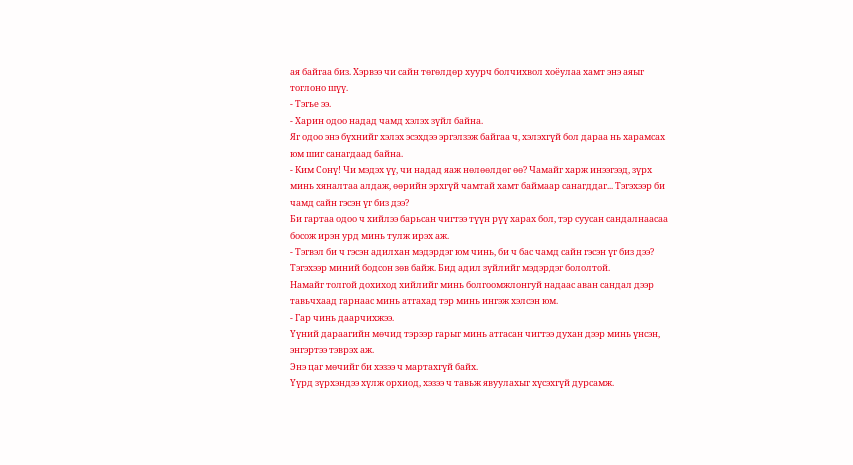ая байгаа биз. Хэрвээ чи сайн төгөлдөр хуурч болчихвол хоёулаа хамт энэ аяыг тоглоно шүү.
- Тэгье ээ.
- Харин одоо надад чамд хэлэх зүйл байна.
Яг одоо энэ бүхнийг хэлэх эсэхдээ эргэлзэж байгаа ч, хэлэхгүй бол дараа нь харамсах юм шиг санагдаад байна.
- Ким Сонү! Чи мэдэх үү, чи надад яаж нөлөөлдөг өө? Чамайг харж инээгээд, зүрх минь хяналтаа алдаж, өөрийн эрхгүй чамтай хамт баймаар санагддаг... Тэгэхээр би чамд сайн гэсэн үг биз дээ?
Би гартаа одоо ч хийлээ барьсан чигтээ түүн рүү харах бол, тэр суусан сандалнаасаа босож ирэн урд минь тулж ирэх аж.
- Тэгвэл би ч гэсэн адилхан мэдэрдэг юм чинь, би ч бас чамд сайн гэсэн үг биз дээ?
Тэгэхээр миний бодсон зөв байж. Бид адил зүйлийг мэдэрдэг бололтой.
Намайг толгой дохиход хийлийг минь болгоомжлонгуй надаас аван сандал дээр тавьчхаад гарнаас минь атгахад тэр минь ингэж хэлсэн юм.
- Гар чинь даарчихжээ.
Үүний дараагийн мөчид тэрээр гарыг минь атгасан чигтээ духан дээр минь үнсэн, энгэртээ тэврэх аж.
Энэ цаг мөчийг би хэзээ ч мартахгүй байх.
Үүрд зүрхэндээ хүлж орхиод, хэзээ ч тавьж явуулахыг хүсэхгүй дурсамж.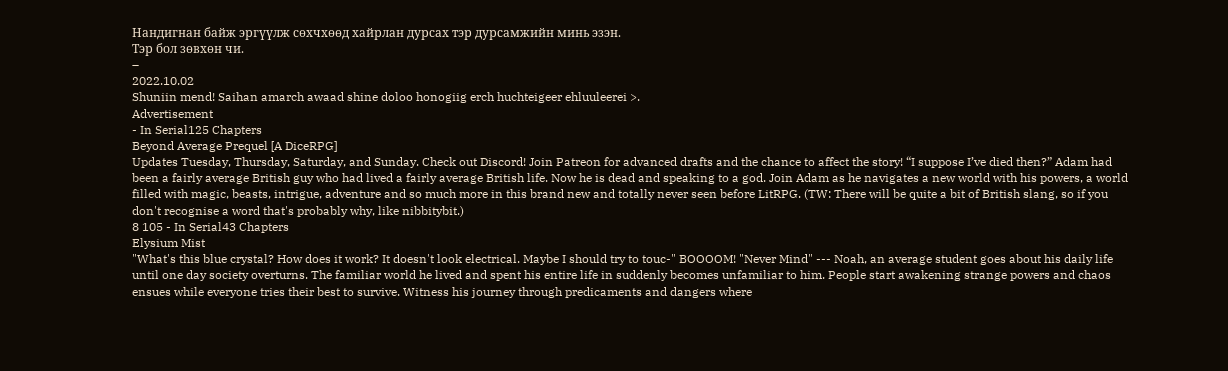Нандигнан байж эргүүлж сөхчхөөд хайрлан дурсах тэр дурсамжийн минь эзэн.
Тэр бол зөвхөн чи.
–
2022.10.02
Shuniin mend! Saihan amarch awaad shine doloo honogiig erch huchteigeer ehluuleerei >.
Advertisement
- In Serial125 Chapters
Beyond Average Prequel [A DiceRPG]
Updates Tuesday, Thursday, Saturday, and Sunday. Check out Discord! Join Patreon for advanced drafts and the chance to affect the story! “I suppose I’ve died then?” Adam had been a fairly average British guy who had lived a fairly average British life. Now he is dead and speaking to a god. Join Adam as he navigates a new world with his powers, a world filled with magic, beasts, intrigue, adventure and so much more in this brand new and totally never seen before LitRPG. (TW: There will be quite a bit of British slang, so if you don't recognise a word that's probably why, like nibbitybit.)
8 105 - In Serial43 Chapters
Elysium Mist
"What's this blue crystal? How does it work? It doesn't look electrical. Maybe I should try to touc-" BOOOOM! "Never Mind" --- Noah, an average student goes about his daily life until one day society overturns. The familiar world he lived and spent his entire life in suddenly becomes unfamiliar to him. People start awakening strange powers and chaos ensues while everyone tries their best to survive. Witness his journey through predicaments and dangers where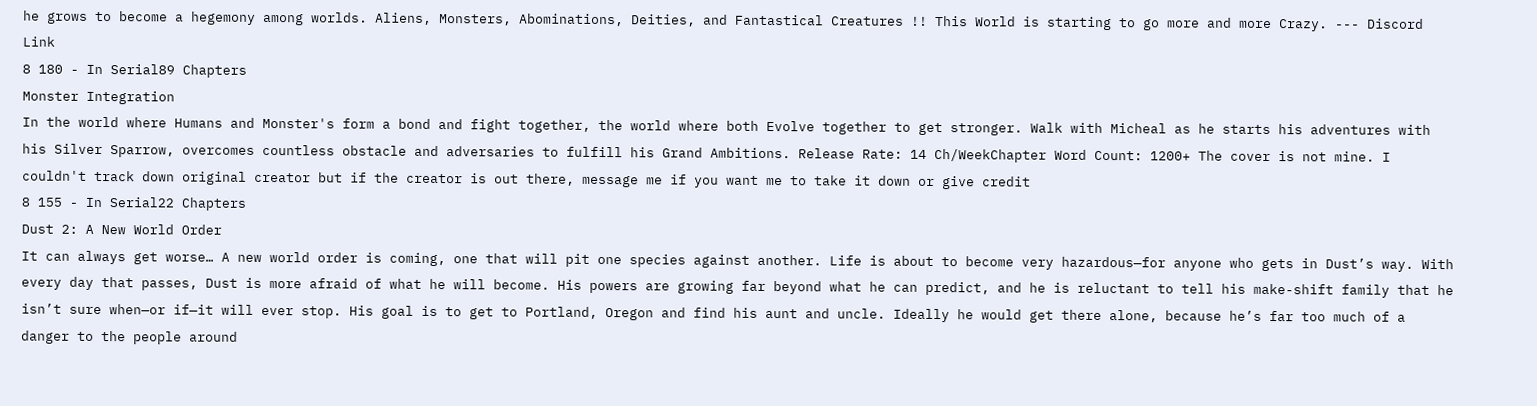he grows to become a hegemony among worlds. Aliens, Monsters, Abominations, Deities, and Fantastical Creatures !! This World is starting to go more and more Crazy. --- Discord Link
8 180 - In Serial89 Chapters
Monster Integration
In the world where Humans and Monster's form a bond and fight together, the world where both Evolve together to get stronger. Walk with Micheal as he starts his adventures with his Silver Sparrow, overcomes countless obstacle and adversaries to fulfill his Grand Ambitions. Release Rate: 14 Ch/WeekChapter Word Count: 1200+ The cover is not mine. I couldn't track down original creator but if the creator is out there, message me if you want me to take it down or give credit
8 155 - In Serial22 Chapters
Dust 2: A New World Order
It can always get worse… A new world order is coming, one that will pit one species against another. Life is about to become very hazardous—for anyone who gets in Dust’s way. With every day that passes, Dust is more afraid of what he will become. His powers are growing far beyond what he can predict, and he is reluctant to tell his make-shift family that he isn’t sure when—or if—it will ever stop. His goal is to get to Portland, Oregon and find his aunt and uncle. Ideally he would get there alone, because he’s far too much of a danger to the people around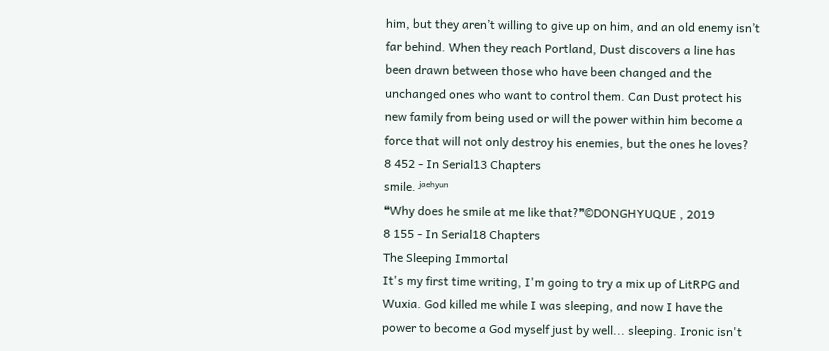him, but they aren’t willing to give up on him, and an old enemy isn’t far behind. When they reach Portland, Dust discovers a line has been drawn between those who have been changed and the unchanged ones who want to control them. Can Dust protect his new family from being used or will the power within him become a force that will not only destroy his enemies, but the ones he loves?
8 452 - In Serial13 Chapters
smile. ʲᵃᵉʰʸᵘⁿ
❝Why does he smile at me like that?❞©DONGHYUQUE , 2019
8 155 - In Serial18 Chapters
The Sleeping Immortal
It's my first time writing, I'm going to try a mix up of LitRPG and Wuxia. God killed me while I was sleeping, and now I have the power to become a God myself just by well... sleeping. Ironic isn't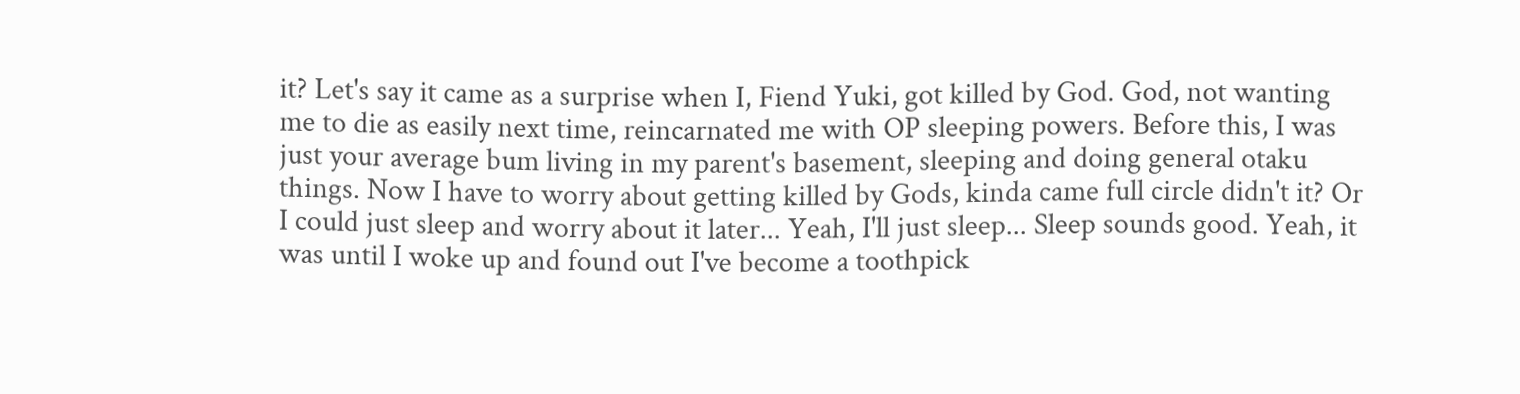it? Let's say it came as a surprise when I, Fiend Yuki, got killed by God. God, not wanting me to die as easily next time, reincarnated me with OP sleeping powers. Before this, I was just your average bum living in my parent's basement, sleeping and doing general otaku things. Now I have to worry about getting killed by Gods, kinda came full circle didn't it? Or I could just sleep and worry about it later... Yeah, I'll just sleep... Sleep sounds good. Yeah, it was until I woke up and found out I've become a toothpick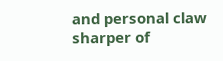and personal claw sharper of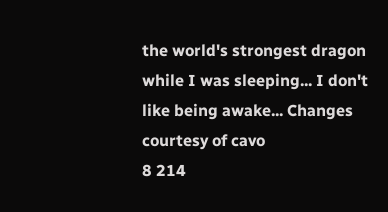the world's strongest dragon while I was sleeping... I don't like being awake... Changes courtesy of cavo
8 214